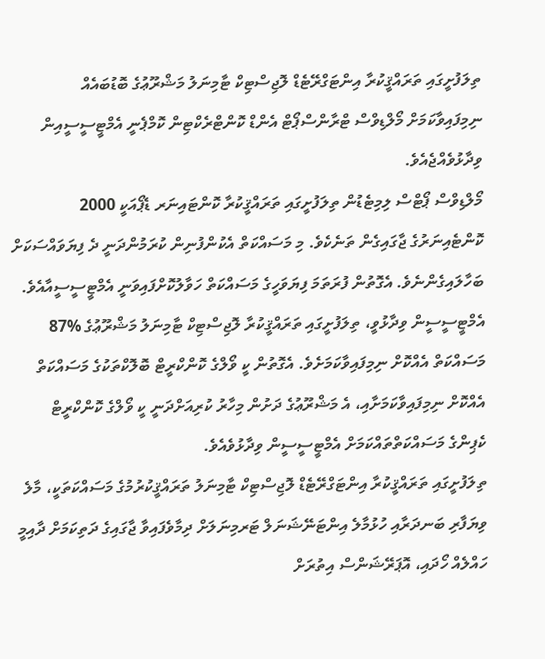ތިލަފުށީގައި ތަރައްޤީކުރާ އިންޓަގްރޭޓެޑް ލޮޖިސްޓިކް ޓާމިނަލު މަޝްރޫޢުގެ ބޮޑުބައެއް ނިމިފައިވާކަމަށް މޯލްޑިވްސް ޓްރާންސްޕޯޓް އެންޑް ކޮންޓްރެކްޓިން ކޮމްޕެނީ އެމްޓީސީސީއިން ވިދާޅުވެއްޖެއެވެ.
މޯލްޑިވްސް ޕޯޓްސް ލިމިޓެޑުން ތިލަފުށީގައި ތަރައްޤީކުރާ ކޮންޓައިނަރ ޑެޕޯއަކީ 2000 ކޮންޓެއިނަރުގެ ޖާގައިގެން ތަނެކެވެ. މި މަސައްކަތް އެކުންފުނިން ކުރަމުންދަނީ ދެ ފިޔަވައްސަކަށް ބަހާލައިގެންނެވެ. އެގޮތުން ފުރަތަމަ ފިޔަވަހީގެ މަސައްކަތް ހަވާލުކޮށްފައިވަނީ އެމްޓީސީސީއާއެވެ.
އެމްޓީސީސީން ވިދާޅުވީ، ތިލަފުށީގައި ތަރައްޤީކުރާ ލޮޖިސްޓިކް ޓާމިނަލު މަޝްރޫޢުގެ %87 މަސައްކަތް އެއްކޮށް ނިމިފައިވާކަމަށެވެ. އެގޮތުން ކީ ވޯލްގެ ކޮންކްރީޓް ބޮލޮކްތަކުގެ މަސައްކަތް އެއްކޮށް ނިމިފައިވާކަމަށާއި، އެ މަޝްރޫޢުގެ ދަށުން މިހާރު ކުރިއަށްދަނީ ކީ ވޯލްގެ ކޮންކްރީޓް ކެޕިންގެ މަސައްކަތްތައްކަމަށް އެމްޓީސީސީން ވިދާޅުވެއެވެ.
ތިލަފުށީގައި ތަރައްޤީކުރާ އިންޓަގްރޭޓެޑް ލޮޖިސްޓިކް ޓާމިނަލު ތަރައްޤީކުރުމުގެ މަސައްކަތަކީ، މާލެ ވިޔަފާރި ބަނދަރާއި ހުޅުމާލެ އިންޓަނޭޝަނަލް ޓަރމިނަލަށް ދިމާވެފައިވާ ޖާގައިގެ ދަތިކަމަށް ދާއިމީ ހައްލެއް ހޯދައި، އޮޕަރޭޝަންސް އިތުރަށް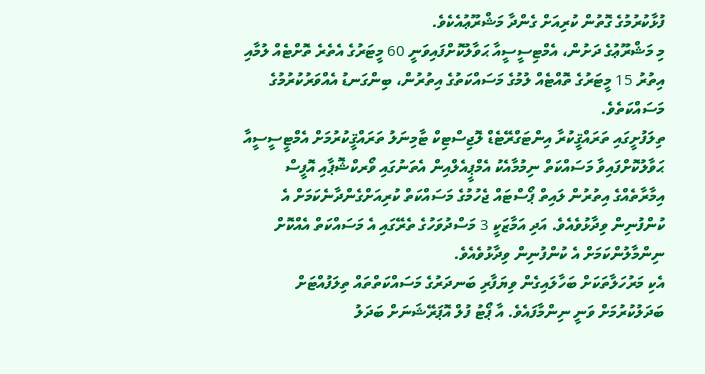ފުޅާކުރުމުގެ ގޮތުން ކުރިއަށް ގެންދާ މަޝްރޫޢުއެކެވެ.
މި މަޝްރޫޢުގެ ދަށުން، އެމްޓިސީސީއާ ޙަވާލުކޮށްފައިވަނީ 60 މީޓަރުގެ އެތެރެ ތޮށްޓެއް ލުމާއި އިތުރު 15 މީޓަރުގެ ތޮއްޓެއް ލުމުގެ މަސައްކަތުގެ އިތުރުން، ބިންގަނޑު އެއްވަރުކުރުމުގެ މަސައްކަތެވެ.
ތިލަފުށީގައި ތަރައްޤީކުރާ އިންޓަގްރޭޓެޑް ލޮޖިސްޓިކް ޓާމިނަލު ތަރައްޤީކުރުމަށް އެމްޓީސީސީއާ ޙަވާލުކޮށްފައިވާ މަސައްކަތް ނިމުމާއެކު އެމްޕީއެލްއިން އެތަނުގައި ވޯރކްޝޮޕާއި އޮފީސް އިމާރާތެއްގެ އިތުރުން ލައިތް ޕޯސްޓައް ޖެހުމުގެ މަސައްކަތް ކުރިއަށްގެންދާނެކަމަށް އެ ކުންފުނިން ވިދާޅުވެއެވެ. އަދި އަމާޒަކީ 3 މަސްދުވަހުގެ ތެރޭގައި އެ މަސައްކަތް އެއްކޮށް ނިންމާލުންކަމަށް އެ ކުންފުނިން ވިދާޅުވެއެވެ.
އެކި މަރުހަލާތަކަށް ބަހާލައިގެން ވިޔަފާރި ބަނދަރުގެ މަސައްކަތްތައް ތިލަފުއްޓަށް ބަދަލުކުރުމަށް ވަނީ ނިންމާފައެވެ. އާ ޕޯޓު ފުލް އޮޕަރޭޝަނަށް ބަދަލު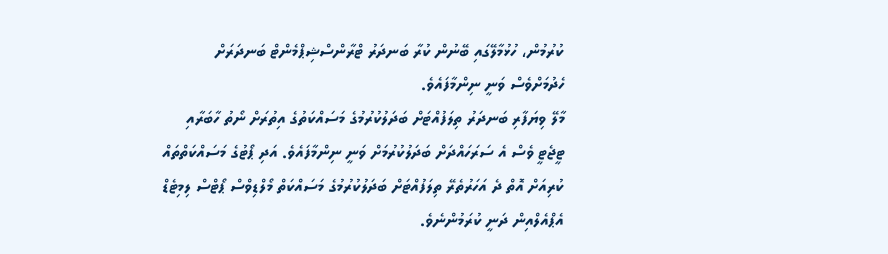ކުރުމުން، ހުޅުމާލޭގައި ބޭނުން ކުރާ ބަނދަރު ޓްރާންސްޝިޕްމެންޓް ބަނދަރަށް ހެދުމަށްވެސް ވަނީ ނިންމާފައެވެ.
މާލޭ ވިޔަފާރި ބަނދަރު ތިލަފުއްޓަށް ބަދަލުކުރުމުގެ މަސައްކަތުގެ އިތުރަށް ނޯތު ހާބަރާއި ޓީޖެޓީ ވެސް އެ ސަރަހައްދަށް ބަދަލުކުރުމަށް ވަނީ ނިންމާފައެވެ. އަދި ޕޯޓުގެ މަސައްކަތްތައް ކުރިއަށް އޮތް ދެ އަހަރުތެރޭ ތިލަފުއްޓަށް ބަދަލުކުރުމުގެ މަސައްކަތް މޯލްޑިވްސް ޕޯޓްސް ލިމިޓެޑް އެޕްއެލްއިން ދަނީ ކުރަމުންނެވެ.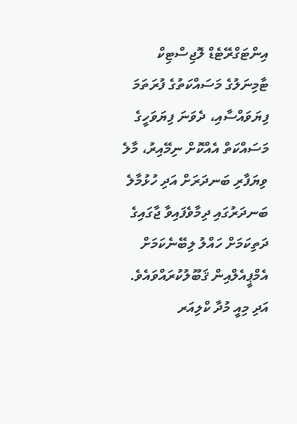އިންޓަގްރޭޓެޑް ލޮޖިސްޓިކް ޓާމިނަލުގެ މަސައްކަތުގެ ފުރަތަމަ ފިޔަވައްސާއި، ދެވަނަ ފިޔަވަހީގެ މަސައްކަތް އެއްކޮށް ނިމޭއިރު، މާލެ ވިޔަފާރި ބަނދަރަށް އަދި ހުޅުމާލެ ބަނދަރުގައި ދިމާވެފައިވާ ޖާގައިގެ ދަތިކަމަށް ހައްލު ލިބޭނެކަމަށް އެމްޕީއެލްއިން ޤަބޫލުކުރައްވައެވެ. އަދި މިއީ މުދާ ކްލިއަރ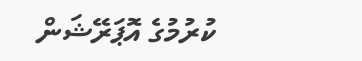ކުރުމުގެ އޮޕަރޭޝަން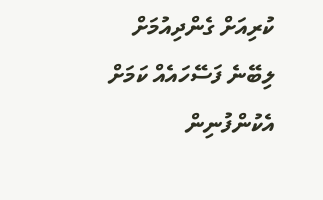ކުރިއަށް ގެންދިއުމަށް ލިބޭނެ ފަސޭހައެއް ކަމަށް އެކުންފުނިން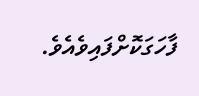ފާހަގަކޮށްފައިވެއެވެ.